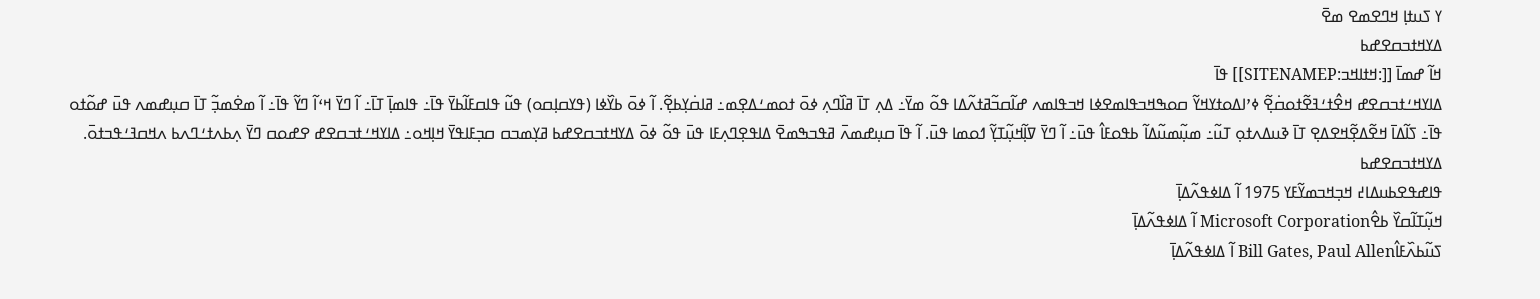ߌ ߖߎߙߊ߲ ߞߣߐߘߐ ߘߐ߫
ߡߌߞߙߏߛߐߝߕ
ߞߊ߬ ߝߘߊ߫ [[:ߞߙߊߞߏ:SITENAMEP]] ߟߊ߫
ߡߊߌߞߑߙߏߛߐߝ ߞߐ߮ߙߑߔߐ߬ߙߋߛ߭ߐ߲߬ ߦߴߊߡߋߙߌߞߌ߬ ߛߋߒߞߏߟߊߘߐߦߊ ߞߏߟߊߘߍ ߝߊ߬ߛߏ߬ߥߙߍ߬ߡߊ ߟߋ߬ ߘߌ߫߸ ߡߍ߲ ߠߊ߫ ߥߊ߰ߣߍ߲ ߦߋ߫ ߙߋߘߑߡߐ߲ߘ߸ ߥߊߛ߭ߌ߲ߕߐ߲߬. ߊ߬ ߦߋ߫ ߕߌ߰ߦߊ (ߟߌߛߊ߲ߛߋ) ߟߎ߬ ߟߊߛߓߊ߬ߕߌ߫ ߟߊ߫߸ ߟߊߘߊ߲߫ ߠߊ߫߸ ߊ߬ ߣߌ߫ ߞߵߊ߬ ߣߌ߬ ߟߊ߫߸ ߊ߬ ߘߐ߭ߘߏ߲߬ ߠߊ߫ ߛߎ߲ߝߘߍ ߟߎ߫ ߝߋ߬ߙߋ ߟߊ߫߸ ߖߊ߬ߡߊ߫ ߞߐ߬ߡߐ߲߬ߞߐߡߐ߲ ߠߊ߫ ߢߎߡߍߙߋ߲ ߠߎ߬߸ ߘߎ߲߬ߘߎ߬ߡߊ߬ ߕߟߋߓߊ߮ ߟߎ߫߸ ߊ߬ ߣߌ߫ ߜߊ߲߬ߞߎ߲߬ߠߌ߲߬ ߗߋߘߊ ߟߎ߫. ߊ߬ ߟߊ߫ ߛߎ߲ߝߘߍ߫ ߥߟߏߒߘߐ߫ ߡߊߟߐ߲ߣߍ߲ߓߊ ߟߎ߫ ߟߋ߬ ߦߋ߫ ߡߌߞߙߏߛߐߝߕ ߥߌ߲ߘߏߛ ߛߏ߲ߓߊߟߌ߫ ߞߊ߲ߞߋ߸ ߡߊߌߞߑߙߏߛߐߝ ߐߝߋߛ ߣߌ߫ ߍ߲ߕߍߙߑߣߍߕ ߍߞߛߔߑߟߏߙߋ߫.
ߡߌߞߙߏߛߐߝߕ
ߟߊߝߟߐߕߎߡߊ߄ ߞߏ߲ߞߏߘߌ߬ߓߌ 1975 ߊ߬ ߡߊߦߟߍ߬ߡߊ߲߫
ߞߎ߲߬ߠߊ߬ߛߌ߰ ߕߐ߮Microsoft Corporation ߊ߬ ߡߊߦߟߍ߬ߡߊ߲߫
ߖߎ߬ߕߍ߰ߓߊ߮Bill Gates, Paul Allen ߊ߬ ߡߊߦߟߍ߬ߡߊ߲߫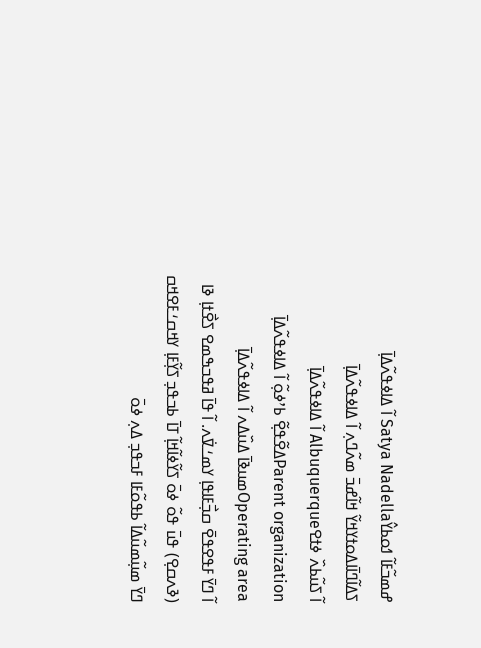ߝߘߏ߬ߓߊ߬ ߗߋߕߌ߮Satya Nadella ߊ߬ ߡߊߦߟߍ߬ߡߊ߲߫
ߖߡߊ߬ߣߊ߫ߊߡߋߙߌߞߌ߬ ߞߊ߬ߝߏ߫ ߘߍ߬ߣߍ߲ ߊ߬ ߡߊߦߟߍ߬ߡߊ߲߫
ߊ߬ ߖߎ߬ߕߍ߰ ߦߙߐAlbuquerque ߊ߬ ߡߊߦߟߍ߬ߡߊ߲߫
Parent organizationߡߐ߬ߟߐ߲߬ ߕߴߦߋ߲߬ ߊ߬ ߡߊߦߟߍ߬ߡߊ߲߫
Operating areaߘߎߢߊ߫ ߡߎ߰ߡߍ ߊ߬ ߡߊߦߟߍ߬ߡߊ߲߫
ߊ߬ ߣߌ߫ ߓߟߐߟߐ߫ ߛߏ߲߯ߓߊߟߊ߲ ߌߘߑߜ߭ߍ. ߊ߬ ߟߊ߫ ߥߟߏߒߘߐ ߖߐ߯ߙߊ߲ ߢߊ (ߢߍߛߐ߲) ߟߎ߫ ߟߋ߬ ߦߋ߫ ߖߌ߬ߦߊ߬ߞߊ߲߬ ߠߊ߫ ߕߏߟߏ߲ ߖߌ߲߬ߓߊ߲ ߌߞߛߑߓߐߞߛ ߣߌ߫ ߘߎ߲߬ߘߎ߬ߡߊ߬ ߕߟߋ߬ߓߊ ߓߏߟߏ߲ ߡߍ߲ ߦߋ߫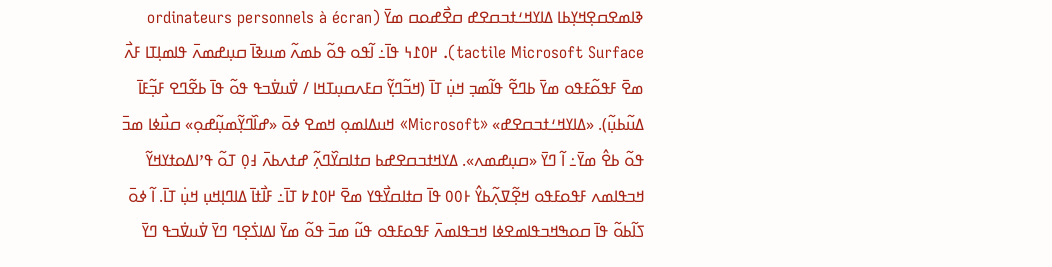ߢߊߘߐߛߐ߲ߞߌ߲ߕߊ ߡߊߌߞߑߙߏߛߐߝ ߛߐ߯ߝߋߛ ߘߌ߫ (ordinateurs personnels à écran tactile Microsoft Surface). ߂߀߁߆ ߟߊ߫߸ ߊ߬ߟߋ ߟߋ߬ ߕߘߍ߬ ߘߎߢߊ߫ ߛߎ߲ߝߘߍ߫ ߟߊߘߊ߲ߠߊ ߓߍ߯ ߘߐ߫ ߓߟߋ߬ߓߟߋ ߘߌ߫ ߕߣߐ߬ ߟߊ߬ߘߏ߲ ߞߎ߲߭ ߠߊ߫ (ߞߏ߬ߣߌ߲߬ ߛߓߍߛߎ߲ߠߞߊ / ߜ߭ߎߜ߭ߏߟ ߟߋ߬ ߟߊ߫ ߕߐ߬ߣߐ ߓߏ߲߬ߓߊ߫ ߡߎ߬ߕߎ߲߬). «ߡߊߌߞߑߙߏߛߐߝ» «Microsoft» ߞߎߡߊߘߋ߲ ߞߘߐ ߦߋ߫ «ߝߊ߰ߣߌ߲߬ߘߎ߲߬ߝߋ߲» ߛߎ߯ߦߊ ߘߏ߫ ߟߋ߬ ߕߐ߮ ߘߌ߫߸ ߊ߬ ߣߌ߫ «ߛߎ߲ߝߘߍ». ߡߌߞߙߏߛߐߝߕ ߛߙߊߛߌ߰ߣߍ߲߬ ߝߙߍߕߍ߫ ߃߀߲ ߠߋ߬ ߟߴߊߡߋߙߌߞߌ߬ ߞߏߟߊߘߍ ߓߟߋߓߟߋ ߞߐ߲߬ߜߍ߲߬ߕߌ߮ ߅߀߀ ߟߊ߫ ߛߙߊߛߌ߯ߟߌ ߘߐ߫ ߂߀߁߈ ߠߊ߫߸ ߓߊ߯ߙߊ߫ ߡߊߣߊ߲ߞߎ߲ ߞߎ߲߭ ߠߊ߫. ߊ߬ ߦߋ߫ ߖߊ߬ߕߋ߬ ߟߊ߫ ߛߋߒߞߏߟߊߘߐߦߊ ߞߏߟߊߘߍ߫ ߓߟߋߓߟߋ ߟߎ߬ ߘߏ߫ ߟߋ߬ ߘߌ߫ ߊߡߊߖ߭ߐ߲ߣ ߣߌ߫ ߜ߭ߎߜ߭ߏߟ ߣߌ߫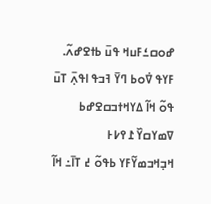ߝߋߛߑߓߎߞ ߟߎ߫ ߕߙߐߝߍ߬. ߓߌߟ ߜ߭ߋߕ ߣߌ߫ ߔߏߟ ߊߟߍ߲߫ ߠߎ߫ ߟߋ߬ ߞߊ߬ ߡߌߞߙߏߛߐߝߕ ߜߘߌߛߌ߰ ߁߉߇߅ ߞߏ߲ߞߏߘߌ߬ߓߌ ߕߟߋ߬ ߄ ߠߊ߫߸ ߞߊ߬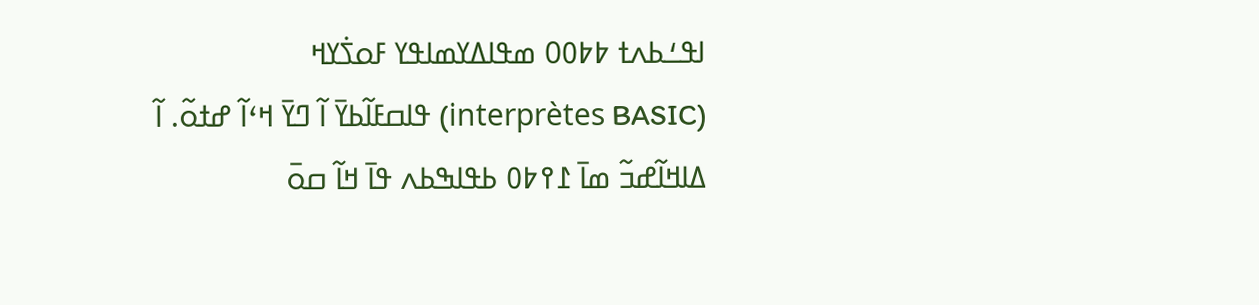ߊߟߑߕߍߙ ߈߈߀0 ߘߟߊߡߌߘߊߟߌ ߓߋߖ߭ߌߞ (interprètes BASIC) ߟߊߛߓߊ߬ߕߌ߫ ߊ߬ ߣߌ߫ ߞߵߊ߬ ߝߙߋ߬. ߊ߬ ߡߊߞߊ߬ߝߏ߬ ߘߊ߫ ߁߉߈߀ ߕߟߊߒߕߍ ߟߊ߫ ߞߊ߬ ߛߋ߫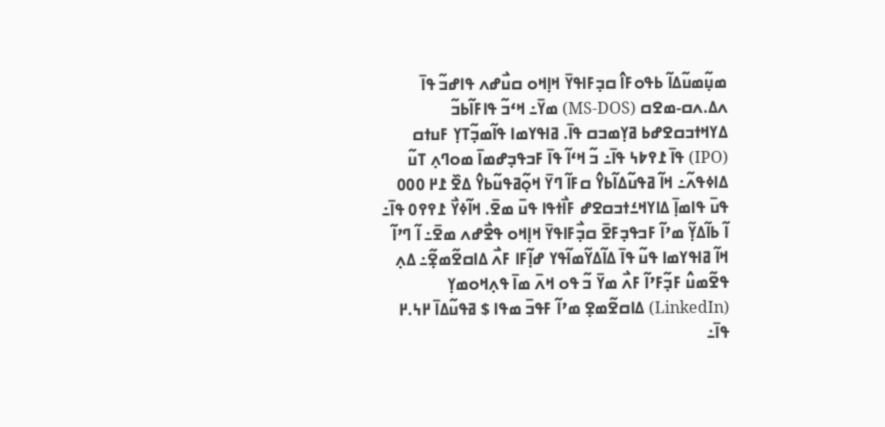ߘߎ߲߬ߘߎ߬ߡߊ߬ ߕߟߋߓߊ߮ ߛߏ߲ߓߊߟߌ߫ ߞߊ߲ߞߋ ߛߎ߯ߝߍ ߟߊߝߏ߬ ߟߊ߫ ߍߡ.ߍߛ-ߘߐߛ (MS-DOS) ߘߌ߫߸ ߞߵߏ߬ ߟߊߓߊ߬ߕߏ߬ ߡߌߞߙߏߛߐߝߕ ߥߌ߲ߘߏߛ ߟߊ߫. ߥߊߟߌߘߊ ߟߊ߬ߘߏ߲߬ߠߌ߲ ߓߎߙߛ (IPO) ߟߊ߫ ߁߉߈߆ ߟߊ߫߸ ߏ߬ ߞߵߊ߬ ߟߊ߫ ߓߏߟߏ߲ߝߘߊ߫ ߘߋߣߍ߲ ߠߎ߬ ߡߊߦߟߍ߬߸ ߞߊ߬ ߥߟߎ߬ߡߊ߬ߕߌ߮ ߛߓߊ߬ ߣߌ߫ ߞߋ߲߬ߥߟߎ߬ߕߌ߮ ߡߐ߰ ߁߂ ߀߀߀ ߟߎ߫ ߟߊߘߊ߲߫ ߡߊߌߞߑߙߏߛߐߝ ߓߊ߯ߙߟߊ ߟߎ߫ ߘߐ߫. ߞߊ߬ߦߌ߯ ߁߉߉߀ ߟߊ߫߸ ߊ߬ ߕߊ߬ߡߌ߲߬ ߘߴߊ߬ ߓߏߟߏ߲ߓߐ߫ ߛߏ߲߯ߓߊߟߌ߫ ߞߊ߲ߞߋ ߟߐ߯ߝߍ ߘߐ߫߸ ߊ߬ ߣߴߊ߬ ߞߊ߬ ߥߊߟߌߘߊ ߟߎ߬ ߟߊ߫ ߡߊ߬ߡߌ߬ߘߊ߬ߟߌ ߝߊ߲߬ߓߊ ߓߍ߯ ߡߊߛߐ߬ߘߐ߲߬߸ ߡߍ߲ ߟߐ߬ߘߎ߮ ߓߏ߲߬ߓߴߊ߬ ߓߍ߯ ߘߌ߫ ߏ߬ ߟߋ ߞߍ߫ ߘߊ߫ ߟߍ߲ߞߋߘߌ߲ (LinkedIn) ߡߊߛߐ߬ߘߐ߲ ߘߴߊ߬ ߓߟߏ߫ ߘߟߊ $ ߥߟߎ߬ߡߊ߫ ߂߆.߂ ߟߊ߫߸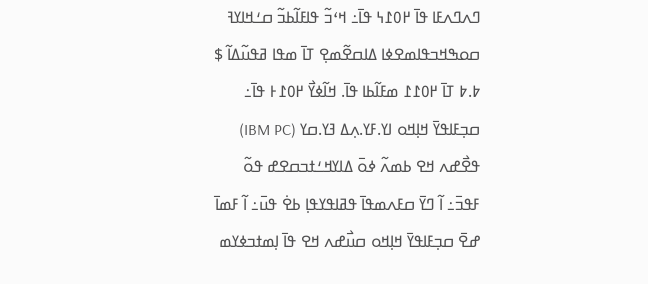ߣߍߣߍߓߊ ߟߊ߫ ߂߀߁߆ ߟߊ߫߸ ߞߵߏ߬ ߟߊߓߊ߬ߕߏ߬ ߛߑߞߊߌߔ ߛߋߒߞߏߟߊߘߐߦߊ ߡߊߛߐ߬ߘߐ߲ ߠߊ߫ ߘߟߊ ߥߟߎ߬ߡߊ߬ $ ߈.߈ ߠߊ߫ ߂߀߁߁ ߘߓߊ߬ߕߊ ߟߊ߫. ߞߊ߬ߦߌ߯ ߂߀߁߅ ߟߊ߫߸ ߛߏ߲ߓߊߟߌ߫ ߞߊ߲ߞߋ ߊߌ.ߓߌ.ߍ߲ߡ ߔߌ.ߛߌ (IBM PC) ߟߐ߯ߝߍ ߞߐ ߕߘߍ߬ ߦߋ߫ ߡߊߌߞߑߙߏߛߐߝ ߟߋ߬ ߓߟߏ߫߸ ߊ߬ ߣߌ߫ ߛߓߍߘߟߊ߫ ߟߥߊߟߌߟߊ߲ ߕߐ߭ ߟߎ߫߸ ߊ߬ ߓߘߊ߫ ߝߐ߫ ߛߏ߲ߓߊߟߌ߫ ߞߊ߲ߞߋ ߛߎ߯ߝߍ ߞߐ ߟߊ߫ ߊ߲ߘߙߏߦߌߘ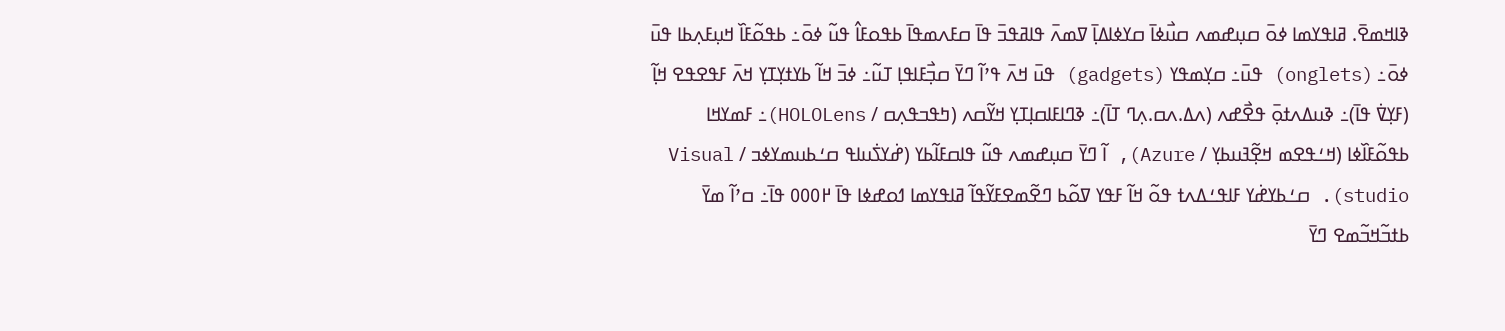ߢߊߞߘߐ߫. ߥߊߟߌߘߊ ߦߋ߫ ߛߎ߲ߝߘߍ ߛߎ߯ߦߊ߫ ߛߌߦߊߡߊ߲߫ ߜߘߍ߫ ߟߊߥߟߏ߫ ߟߊ߫ ߛߓߍߘߟߊ߫ ߕߟߋߓߊ߮ ߟߎ߬ ߦߋ߫߸ ߕߟߋ߬ߓߊ߰ ߞߎ߲ߓߍ߲ߕߊ ߟߎ߫ ߦߋ߫߸ (onglets) ߟߎ߫߸ ߛߌ߲ߘߟߌ (gadgets) ߟߎ߫ ߞߍ߫ ߟߴߊ߬ ߣߌ߫ ߛߏ߲߯ߓߊߟߊ߲ ߠߎ߬߸ ߦߏ߫ ߞߊ߬ ߕߌߙߌ߲ߠߌ߲ ߞߍ߫ ߓߟߐߟߐ ߞߊ߲߬ (ߓߌ߲ߜ߭ ߟߊ߫)߸ ߢߎߡߍߙߋ߲߫ ߟߐ߯ߝߍ (ߍߡ.ߍߛ.ߍ߲ߣ ߠߊ߫)߸ ߢߣߊߓߊߛߊ߲ߠߌ߲ ߞߌ߬ߛߍ (ߤߟߏߟߍ߲ߛ / HOLOLens)߸ ߓߘߌߞߊ ߕߟߋ߬ߓߊ߰ߦߊ (ߞߑߟߐߘ ߞߐ߲߬ߔߎߕߌ߲ / Azure), ߊ߬ ߣߌ߫ ߛߎ߲ߝߘߍ ߟߎ߬ ߟߊߛߓߊ߬ߕߌ (ߝ߭ߌߖ߭ߎߊߟ ߛߑߕߎߘߌߦߏ / Visual studio). ߛߑߕߌߝ߭ߌ ߓߊߟߑߡߍߙ ߟߋ߬ ߞߊ߬ ߓߟߌ ߜߋ߬ߕ ߣߐ߬ߘߐߓߌ߬ߟߊ߬ ߥߊߟߌߘߊ ߗߋߝߦߊ ߟߊ߫ ߂߀߀߀ ߟߊ߫߸ ߛߴߊ߬ ߘߌ߫ ߕߙߏ߬ߞߏ߬ߘߐ ߣߌ߫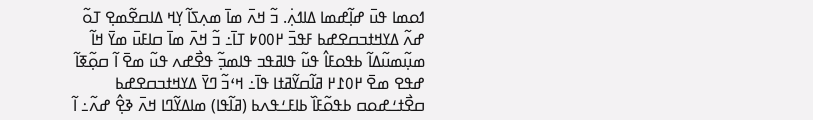ߗߋߘߊ ߟߎ߫ ߝߊ߲߬ߝߘߊ ߡߊߗߍ߲߭. ߏ߬ ߞߍ߫ ߘߊ߫ ߘߍ߲ߖߊ߬ ߌ߲ߞ ߡߊߛߐ߬ߘߐ߲ ߠߋ߬ ߝߍ߬ ߡߌߞߙߏߛߐߝߕ ߓߟߏ߫ ߂߀߀߈ ߠߊ߫߸ ߏ߬ ߞߍ߫ ߘߊ߫ ߛߊߓߎ߫ ߘߌ߫ ߞߊ߬ ߘߎ߲߬ߘߎ߬ߡߊ߬ ߕߟߋߓߊ߮ ߟߎ߬ ߟߊߥߟߏ ߟߊߘߏ߲߬ ߟߐ߯ߝߍ ߟߎ߬ ߘߐ߫ ߊ߬ ߛߋ߲߬ߧߊ߬ ߝߟߐ ߘߐ߫ ߂߀߁߂ ߥߊ߬ߛߌ߬ߥߙߊ ߟߊ߫߸ ߞߵߏ߬ ߣߌ߫ ߡߌߞߙߏߛߐߝߕ ߛߐ߯ߙߑߝߋߛ ߕߟߋ߬ߓߊ߰ ߕߊߓߑߟߍߕ (ߥߊ߬ߟߊ) ߘߊߡߌ߬ߣߊ ߞߍ߫ ߢߐ߲߮ ߝߍ߬߸ ߊ߬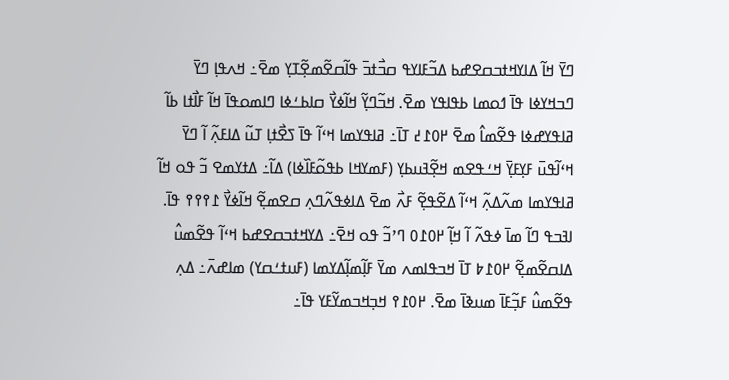ߣߌ߫ ߞߊ߬ ߡߊߌߞߙߏߛߐߝߕ ߡߏ߬ߓߊߌߟ ߛߏ߯ߙߏ߫ ߟߊ߬ߛߐ߬ߘߐ߲߬ߠߌ߲ ߘߐ߫߸ ߞߍߟߊ߲ ߣߌ߫ ߣߏߞߌߦߊ ߟߊ߫ ߗߋߘߊ ߕߟߊߟߌ ߘߐ߫. ߞߏ߬ߣߌ߲߬ ߞߊ߬ߦߌ߯ ߛߊߕߑߦߊ ߣߊߘߋߟߊ߫ ߞߊ߬ ߓߊ߯ߙߊ ߕߊ߬ ߥߊߟߌߝߦߊ ߟߐ߬ߘߊ߮ ߘߐ߫ ߂߀߁߄ ߠߊ߫߸ ߥߊߟߌߘߊ ߞߵߊ߬ ߟߊ߫ ߖߐ߯ߙߊ߲ ߠߎ߬ ߡߊߓߍ߲߬ ߊ߬ ߣߌ߫ ߞߵߊ߬ߟߎ߫ ߓߌ߲ߓߌ߲߫ ߞߑߟߐߘ ߞߐ߲߬ߔߎߕߌ߲ (ߓߘߌߞߊ ߕߟߋ߬ߓߊ߰ߦߊ) ߡߊ߬߸ ߡߙߌߘߐ ߏ߬ ߟߋ ߞߊ߬ ߥߊߟߌߘߊ ߘߍ߬ߡߍ߲߬ ߞߵߊ߬ ߡߐ߬ߟߐ߲߬ ߓߍ߯ ߘߐ߫ ߡߊߦߟߍ߬ߣߍ߲ ߛߐߘߐ߲߬ ߞߊ߬ߦߌ߯ ߁߉߉߉ ߟߊ߫. ߊߔߏߟ ߣߊ߬ ߘߊ߫ ߦߟߍ߬ ߊ߬ ߞߊ߲߬ ߂߀߁߀ ߣߴߏ߬ ߟߋ ߞߐ߫߸ ߡߌߞߙߏߛߐߝߕ ߞߵߊ߬ ߟߐ߬ߘߎ߮ ߡߊߛߐ߬ߘߐ߲߬ ߂߀߁߈ ߠߊ߫ ߞߏߟߊߘߍ ߘߌ߫ ߓߊ߲߬ߘߊ߲߬ߡߌߘߊ (ߓߎߙߑߛߌ) ߘߊߝߍ߫߸ ߡߍ߲ ߟߐ߬ߘߎ߮ ߓߏ߲߬ߓߊ߫ ߘߎߢߊ߫ ߘߐ߫. ߂߀߁߉ ߞߏ߲ߞߏߘߌ߬ߓߌ ߟߊ߫߸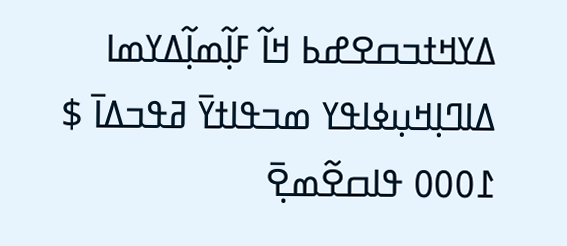ߡߌߞߙߏߛߐߝߕ ߞߊ߬ ߓߊ߲߬ߘߊ߲߬ߡߌߘߊ ߡߊߣߊ߲ߞߎ߲ߦߊߟߌ ߘߏߟߊߙߌ߫ ߥߟߏߡߊ߫ $ ߁߀߀߀ ߟߊߛߐ߬ߘߐ߲߫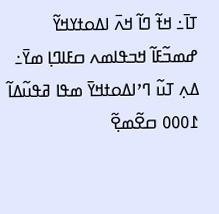ߠߊ߫߸ ߞߙ߬ ߣߊ߬ ߞߍ߫ ߊߡߋߙߌߞߌ߬ ߝߘߏ߬ߓߊ߬ ߞߏߟߊߘߍ ߛߓߊߣߊ߲ ߘߌ߫߸ ߡߍ߲ ߠߎ߬ ߣߴߊߡߋߙߞߌ߫ ߘߟߊ ߥߟߎ߬ߡߊ߬ ߁߀߀߀ ߛߐ߬ߘߐ߲߬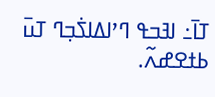ߠߊ߫߸ ߊߔߏߟ ߣߴߊߡߊߖ߭ߏ߲ߣ ߠߎ߫ ߕߙߐߝߍ߬.